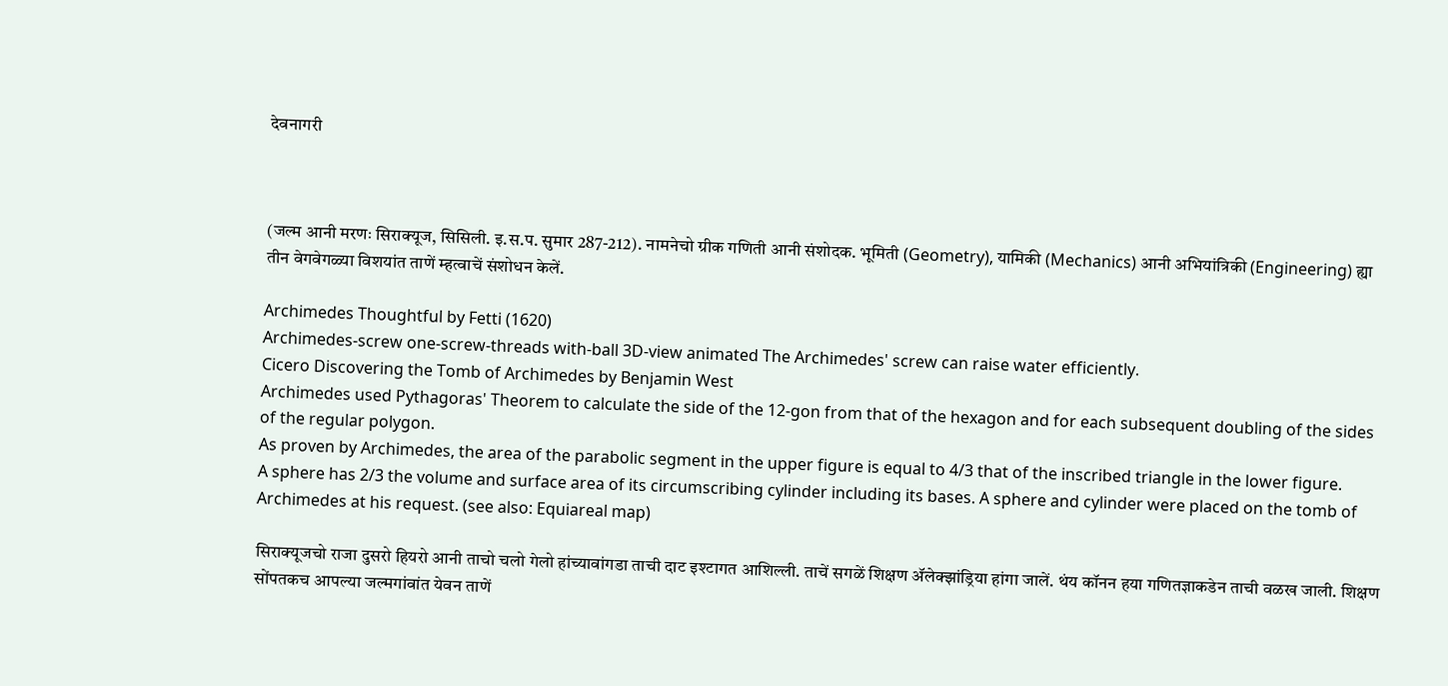देवनागरी



(जल्म आनी मरणः सिराक्यूज, सिसिली. इ.स.प. सुमार 287-212). नामनेचो ग्रीक गणिती आनी संशोदक. भूमिती (Geometry), यामिकी (Mechanics) आनी अभियांत्रिकी (Engineering) ह्या तीन वेगवेगळ्या विशयांत ताणें म्हत्वाचें संशोधन केलें.

Archimedes Thoughtful by Fetti (1620)
Archimedes-screw one-screw-threads with-ball 3D-view animated The Archimedes' screw can raise water efficiently.
Cicero Discovering the Tomb of Archimedes by Benjamin West
Archimedes used Pythagoras' Theorem to calculate the side of the 12-gon from that of the hexagon and for each subsequent doubling of the sides of the regular polygon.
As proven by Archimedes, the area of the parabolic segment in the upper figure is equal to 4/3 that of the inscribed triangle in the lower figure.
A sphere has 2/3 the volume and surface area of its circumscribing cylinder including its bases. A sphere and cylinder were placed on the tomb of Archimedes at his request. (see also: Equiareal map)

सिराक्यूजचो राजा दुसरो हियरो आनी ताचो चलो गेलो हांच्यावांगडा ताची दाट इश्टागत आशिल्ली. ताचें सगळें शिक्षण ॲलेक्झांड्रिया हांगा जालें. थंय कॉनन हया गणितज्ञाकडेन ताची वळख जाली. शिक्षण सोंपतकच आपल्या जल्मगांवांत येवन ताणें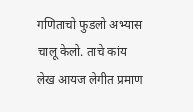गणिताचो फुडलो अभ्यास चालू केलो. ताचे कांय लेख आयज लेगीत प्रमाण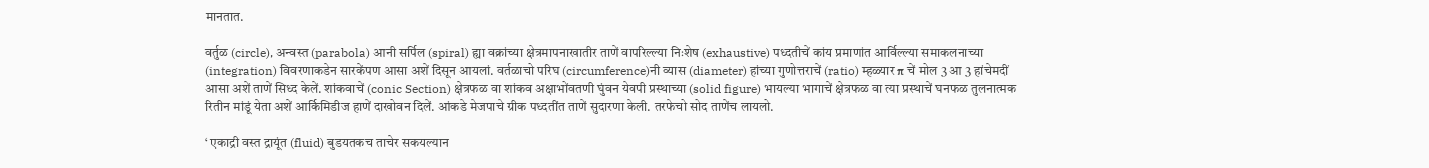मानतात.

वर्तुळ (circle), अन्वस्त (parabola) आनी सर्पिल (spiral) ह्या वक्रांच्या क्षेत्रमापनाखातीर ताणें वापरिल्ल्या निःशेष (exhaustive) पध्दतीचें कांय प्रमाणांत आर्विल्ल्या समाकलनाच्या (integration) विवरणाकडेन सारकेंपण आसा अशें दिसून आयलां. वर्तळाचो परिघ (circumference)नी व्यास (diameter) हांच्या गुणोत्तराचें (ratio) म्हळ्यार π चें मोल 3 आ 3 हांचेमदीं आसा अशें ताणें सिध्द केलें. शांकवाचें (conic Section) क्षेत्रफळ वा शांकव अक्षाभोंवतणी घुंवन येवपी प्रस्थाच्या (solid figure) भायल्या भागाचें क्षेत्रफळ वा त्या प्रस्थाचें घनफळ तुलनात्मक रितीन मांडूं येता अशें आर्किमिडीज हाणें दाखोवन दिलें. आंकडे मेजपाचे ग्रीक पध्दतींत ताणें सुदारणा केली. तरफेचो सोद ताणेंच लायलो.

‘ एकाद्री वस्त द्रायूंत (fluid) बुडयतकच ताचेर सकयल्यान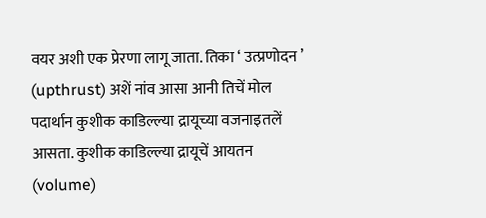वयर अशी एक प्रेरणा लागू जाता. तिका ‘ उत्प्रणोदन ’ (upthrust) अशें नांव आसा आनी तिचें मोल पदार्थान कुशीक काडिल्ल्या द्रायूच्या वजनाइतलें आसता. कुशीक काडिल्ल्या द्रायूचें आयतन (volume)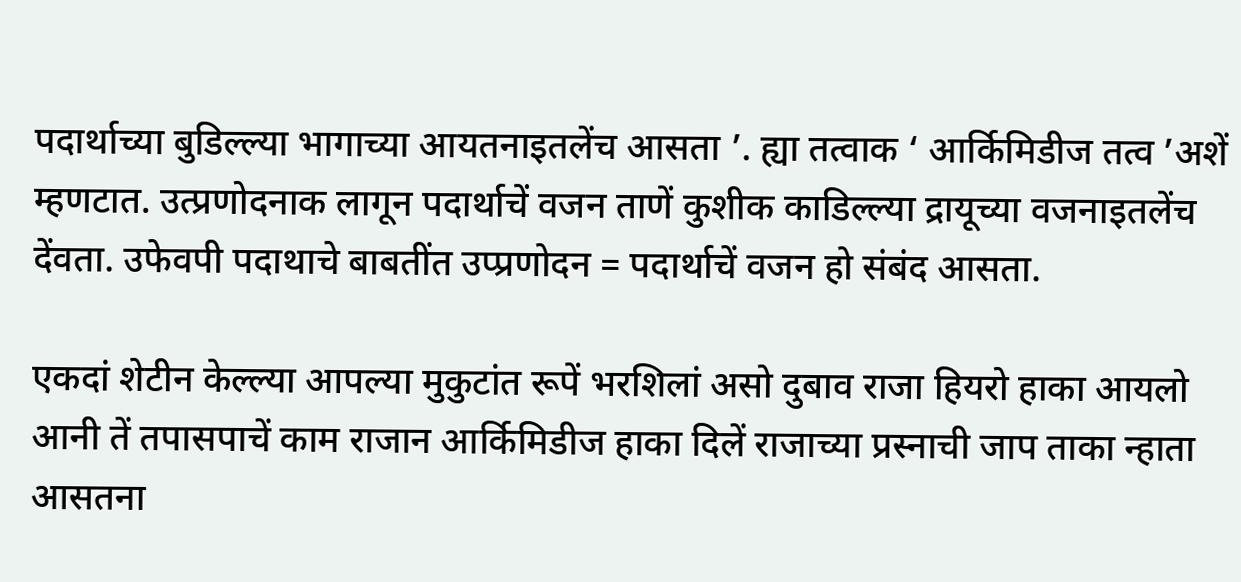पदार्थाच्या बुडिल्ल्या भागाच्या आयतनाइतलेंच आसता ’. ह्या तत्वाक ‘ आर्किमिडीज तत्व ’अशें म्हणटात. उत्प्रणोदनाक लागून पदार्थाचें वजन ताणें कुशीक काडिल्ल्या द्रायूच्या वजनाइतलेंच देंवता. उफेवपी पदाथाचे बाबतींत उप्प्रणोदन = पदार्थाचें वजन हो संबंद आसता.

एकदां शेटीन केल्ल्या आपल्या मुकुटांत रूपें भरशिलां असो दुबाव राजा हियरो हाका आयलो आनी तें तपासपाचें काम राजान आर्किमिडीज हाका दिलें राजाच्या प्रस्नाची जाप ताका न्हाता आसतना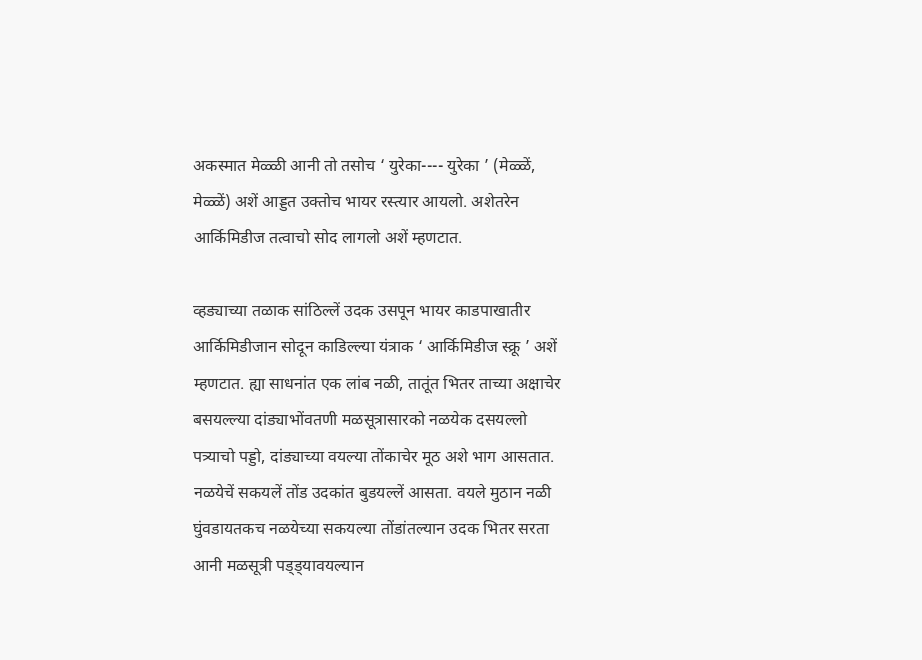अकस्मात मेळ्ळी आनी तो तसोच ‘ युरेका---- युरेका ’ (मेळ्ळें, मेळ्ळें) अशें आड्डत उक्तोच भायर रस्त्यार आयलो. अशेतरेन आर्किमिडीज तत्वाचो सोद लागलो अशें म्हणटात.

व्हड्याच्या तळाक सांठिल्लें उदक उसपून भायर काडपाखातीर आर्किमिडीजान सोदून काडिल्ल्या यंत्राक ‘ आर्किमिडीज स्क्रू ’ अशें म्हणटात. ह्या साधनांत एक लांब नळी, तातूंत भितर ताच्या अक्षाचेर बसयल्ल्या दांड्याभोंवतणी मळसूत्रासारको नळयेक दसयल्लो पत्र्याचो पड्डो, दांड्याच्या वयल्या तोंकाचेर मूठ अशे भाग आसतात. नळयेचें सकयलें तोंड उदकांत बुडयल्लें आसता. वयले मुठान नळी घुंवडायतकच नळयेच्या सकयल्या तोंडांतल्यान उदक भितर सरता आनी मळसूत्री पड्ड्यावयल्यान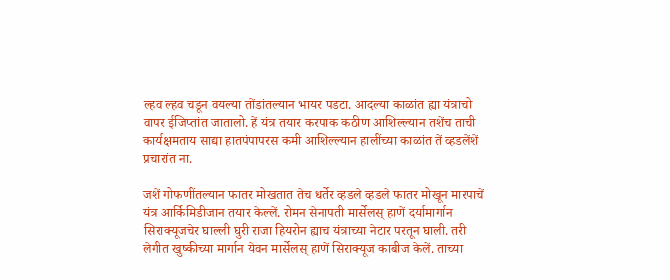ल्हव ल्हव चडून वयल्या तोंडांतल्यान भायर पडटा. आदल्या काळांत ह्या यंत्राचो वापर ईजिप्तांत जातालो. हें यंत्र तयार करपाक कठीण आशिल्ल्यान तशेंच ताची कार्यक्षमताय साद्या हातपंपापरस कमी आशिल्ल्यान हालींच्या काळांत तें व्हडलेंशें प्रचारांत ना.

जशें गोफणींतल्यान फातर मोखतात तेच धर्तेर व्हडले व्हडले फातर मोखून मारपाचें यंत्र आर्किमिडीजान तयार केल्लें. रोमन सेनापती मार्सेलस् हाणें दर्यामार्गान सिराक्यूजचेर घाल्ली घुरी राजा हियरोन ह्याच यंत्राच्या नेटार परतून घाली. तरी लेगीत खुष्कीच्या मार्गान येवन मार्सेलस् हाणें सिराक्यूज काबीज केलें. ताच्या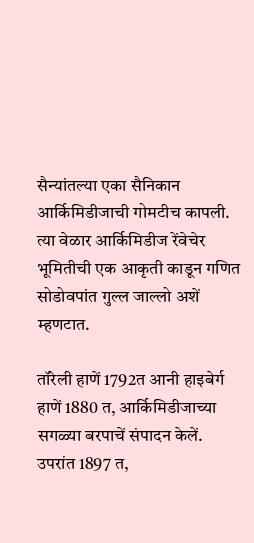सैन्यांतल्या एका सैनिकान आर्किमिडीजाची गोमटीच कापली. त्या वेळार आर्किमिडीज रेंवेचेर भूमितीची एक आकृती काडून गणित सोडोवपांत गुल्ल जाल्लो अशें म्हणटात.

तॉरेली हाणें 1792त आनी हाइबेर्ग हाणें 1880 त, आर्किमिडीजाच्या सगळ्या बरपाचें संपादन केलें. उपरांत 1897 त,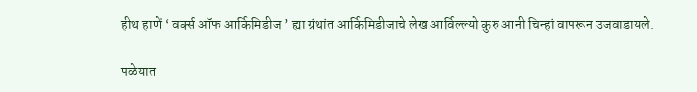हीथ हाणें ‘ वर्क्स ऑफ आर्किमिडीज ’ ह्या ग्रंथांत आर्किमिडीजाचे लेख आर्विल्ल्यो कुरु आनी चिन्हां वापरून उजवाडायले.

पळेयात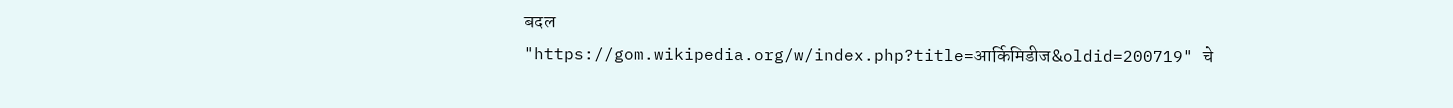बदल
"https://gom.wikipedia.org/w/index.php?title=आर्किमिडीज&oldid=200719" चे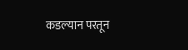कडल्यान परतून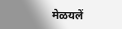मेळयलें